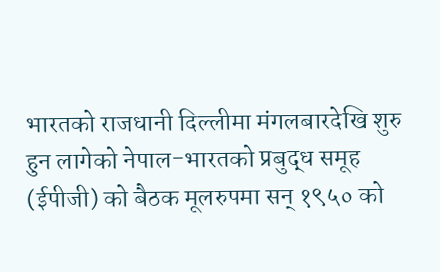भारतको राजधानी दिल्लीमा मंगलबारदेखि शुरु हुन लागेको नेपाल-भारतको प्रबुद्ध समूह (ईपीजी) को बैठक मूलरुपमा सन् १९५० को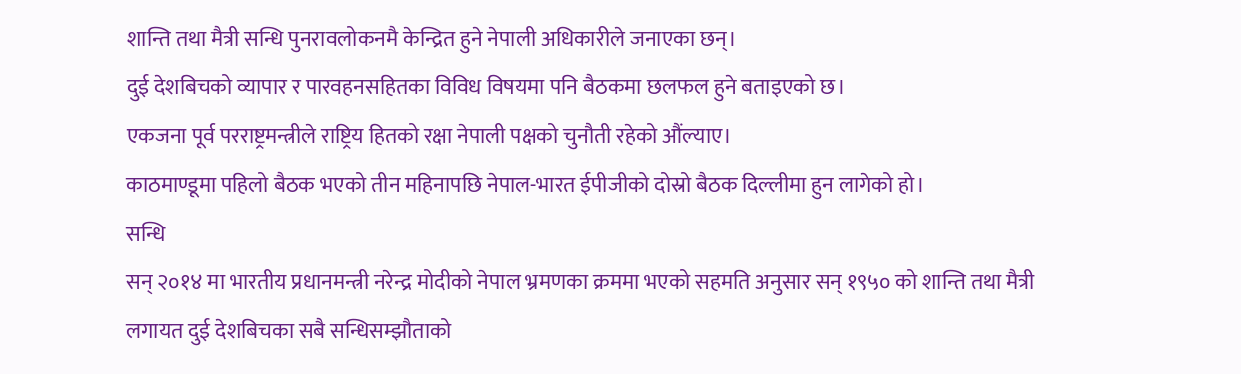शान्ति तथा मैत्री सन्धि पुनरावलोकनमै केन्द्रित हुने नेपाली अधिकारीले जनाएका छन्।
दुई देशबिचको व्यापार र पारवहनसहितका विविध विषयमा पनि बैठकमा छलफल हुने बताइएको छ।
एकजना पूर्व परराष्ट्रमन्त्रीले राष्ट्रिय हितको रक्षा नेपाली पक्षको चुनौती रहेको औंल्याए।
काठमाण्डूमा पहिलो बैठक भएको तीन महिनापछि नेपाल-भारत ईपीजीको दोस्रो बैठक दिल्लीमा हुन लागेको हो।
सन्धि
सन् २०१४ मा भारतीय प्रधानमन्त्री नरेन्द्र मोदीको नेपाल भ्रमणका क्रममा भएको सहमति अनुसार सन् १९५० को शान्ति तथा मैत्री लगायत दुई देशबिचका सबै सन्धिसम्झौताको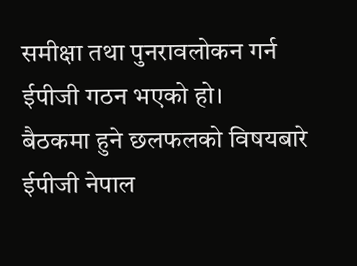समीक्षा तथा पुनरावलोकन गर्न ईपीजी गठन भएको हो।
बैठकमा हुने छलफलको विषयबारे ईपीजी नेपाल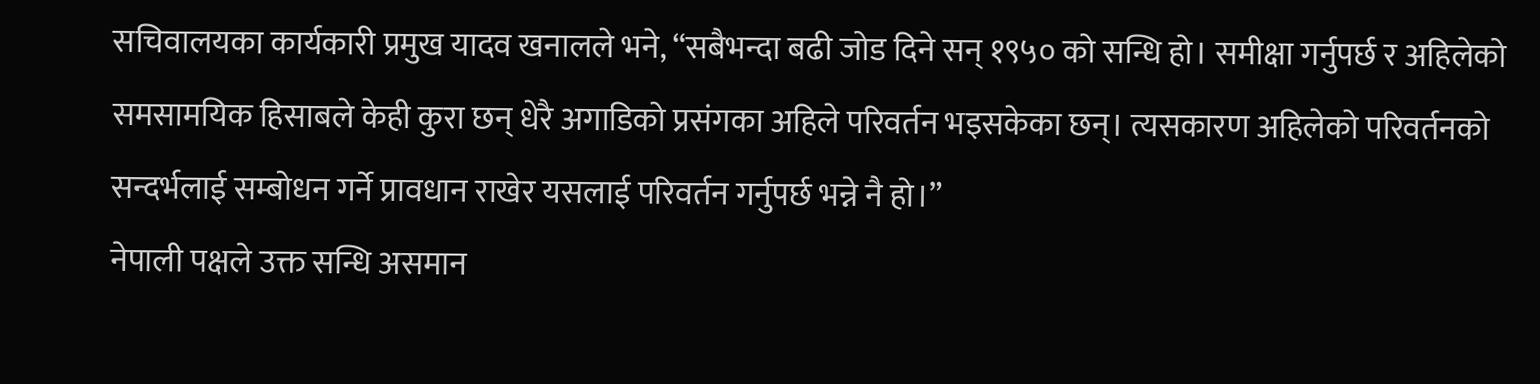सचिवालयका कार्यकारी प्रमुख यादव खनालले भने, “सबैभन्दा बढी जोड दिने सन् १९५० को सन्धि हो। समीक्षा गर्नुपर्छ र अहिलेको समसामयिक हिसाबले केही कुरा छन् धेरै अगाडिको प्रसंगका अहिले परिवर्तन भइसकेका छन्। त्यसकारण अहिलेको परिवर्तनको सन्दर्भलाई सम्बोधन गर्ने प्रावधान राखेर यसलाई परिवर्तन गर्नुपर्छ भन्ने नै हो।”
नेपाली पक्षले उक्त सन्धि असमान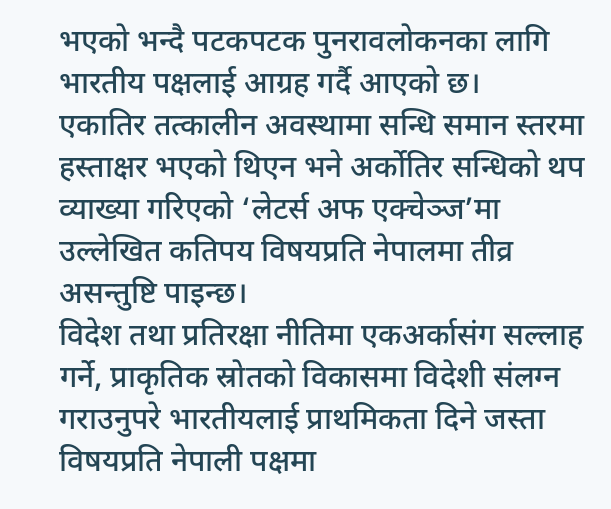भएको भन्दै पटकपटक पुनरावलोकनका लागि भारतीय पक्षलाई आग्रह गर्दै आएको छ।
एकातिर तत्कालीन अवस्थामा सन्धि समान स्तरमा हस्ताक्षर भएको थिएन भने अर्कोतिर सन्धिको थप व्याख्या गरिएको ‘लेटर्स अफ एक्चेञ्ज’मा उल्लेखित कतिपय विषयप्रति नेपालमा तीव्र असन्तुष्टि पाइन्छ।
विदेश तथा प्रतिरक्षा नीतिमा एकअर्कासंग सल्लाह गर्ने, प्राकृतिक स्रोतको विकासमा विदेशी संलग्न गराउनुपरे भारतीयलाई प्राथमिकता दिने जस्ता विषयप्रति नेपाली पक्षमा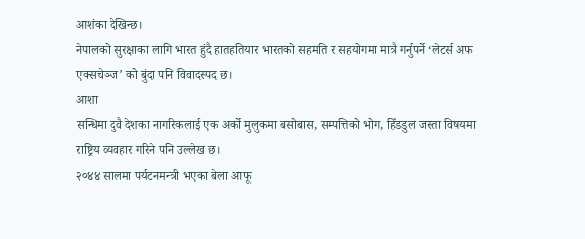आशंका देखिन्छ।
नेपालको सुरक्षाका लागि भारत हुंदै हातहतियार भारतको सहमति र सहयोगमा मात्रै गर्नुपर्ने ‘लेटर्स अफ एक्सचेञ्ज’ को बुंदा पनि विवादस्पद छ।
आशा
सन्धिमा दुवै देशका नागरिकलाई एक अर्को मुलुकमा बसोबास, सम्पत्तिको भोग, हिँडडुल जस्ता विषयमा राष्ट्रिय व्यवहार गरिने पनि उल्लेख छ।
२०४४ सालमा पर्यटनमन्त्री भएका बेला आफू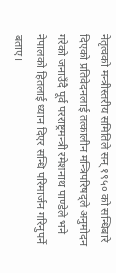नेतृत्वको मन्त्रीस्तरीय समितिले सन् १९५० को सन्धिबारे दिएको प्रतिवेदनलाई तत्कालीन मन्त्रिपरिषद्ले अनुमोदन गरेको जनाउँदै पूर्व परराष्ट्रमन्त्री रमेशनाथ पाण्डेले भने नेपालको हितलाई ध्यान दिएर सन्धि परिमार्जन गरिनुपर्ने बताए।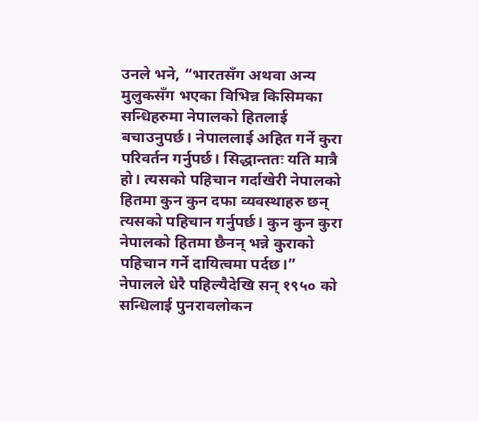उनले भने, “भारतसँग अथवा अन्य मुलुकसँग भएका विभिन्न किसिमका सन्धिहरुमा नेपालको हितलाई बचाउनुपर्छ। नेपाललाई अहित गर्ने कुरा परिवर्तन गर्नुपर्छ। सिद्धान्ततः यति मात्रै हो। त्यसको पहिचान गर्दाखेरी नेपालको हितमा कुन कुन दफा व्यवस्थाहरु छन् त्यसको पहिचान गर्नुपर्छ। कुन कुन कुरा नेपालको हितमा छैनन् भन्ने कुराको पहिचान गर्ने दायित्वमा पर्दछ।”
नेपालले धेरै पहिल्यैदेखि सन् १९५० को सन्धिलाई पुनरावलोकन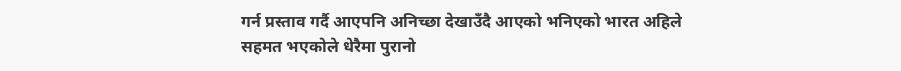गर्न प्रस्ताव गर्दै आएपनि अनिच्छा देखाउँदै आएको भनिएको भारत अहिले सहमत भएकोले धेरैमा पुरानो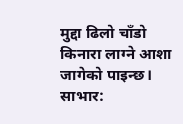मुद्दा ढिलो चाँडो किनारा लाग्ने आशा जागेको पाइन्छ।
साभार: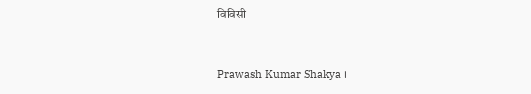विविसी



Prawash Kumar Shakya ।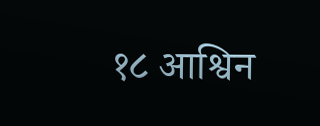१८ आश्विन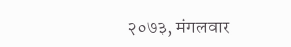२०७३, मंगलवार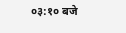०३:१० बजे